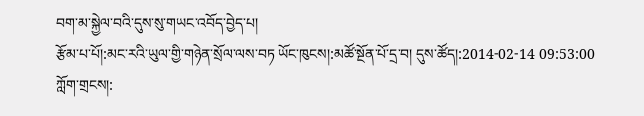བག་མ་སྐྱེལ་བའི་དུས་སུ་གཡང་འབོད་བྱེད་པ།
རྩོམ་པ་པོ།:མང་རའི་ཡུལ་གྱི་གཉེན་སྲོལ་ལས་བཏ ཡོང་ཁུངས།:མཚོ་སྔོན་པོ་དྲ་བ། དུས་ཚོད།:2014-02-14 09:53:00 ཀློག་གྲངས།: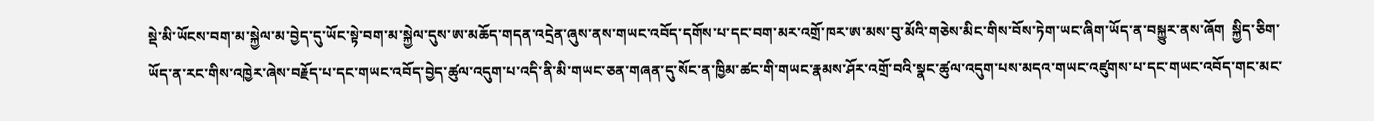སྡེ་མི་ཡོངས་བག་མ་སྐྱེལ་མ་བྱེད་དུ་ཡོང་སྟེ་བག་མ་སྐྱེལ་དུས་ཨ་མཆོད་གདན་འདྲེན་ཞུས་ནས་གཡང་འབོད་དགོས་པ་དང་བག་མར་འགྲོ་ཁར་ཨ་མས་བུ་མོའི་གཅེས་མིང་གིས་བོས་ཏེག་ཡང་ཞིག་ཡོད་ན་བསྐྱུར་ནས་ཞོག  སྐྱིད་ཅིག་ཡོད་ན་རང་གིས་འཁྱེར་ཞེས་བརྗོད་པ་དང་གཡང་འབོད་བྱེད་ཚུལ་འདུག་པ་འདི་ནི་མི་གཡང་ཅན་གཞན་དུ་སོང་ན་ཁྱིམ་ཚང་གི་གཡང་རྣམས་ཤོར་འགྲོ་བའི་སྣང་ཚུལ་འདུག་པས་མདའ་གཡང་འཛུགས་པ་དང་གཡང་འབོད་གང་མང་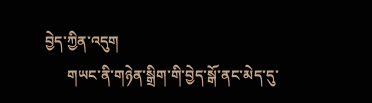བྱེད་ཀྱིན་འདུག
      གཡང་ནི་གཉེན་སྒྲིག་གི་བྱེད་སྒོ་ནང་མེད་དུ་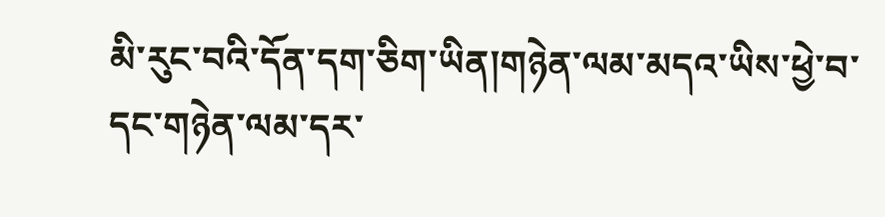མི་རུང་བའི་དོན་དག་ཅིག་ཡིན།གཉེན་ལམ་མདའ་ཡིས་ཕྱེ་བ་དང་གཉེན་ལམ་དར་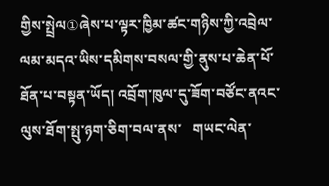གྱིས་སྤྲེལ①ཞེས་པ་ལྟར་ཁྱིམ་ཚང་གཉིས་ཀྱི་འབྲེལ་ལམ་མདའ་ཡིས་དམིགས་བསལ་གྱི་ནུས་པ་ཆེན་པོ་ཐོན་པ་བསྟན་ཡོད། འབྲོག་ཁུལ་དུ་ཟོག་བཙོང་ནའང་ལུས་ཐོག་སྤུ་ཉག་ཅིག་བལ་ནས་   གཡང་ལེན་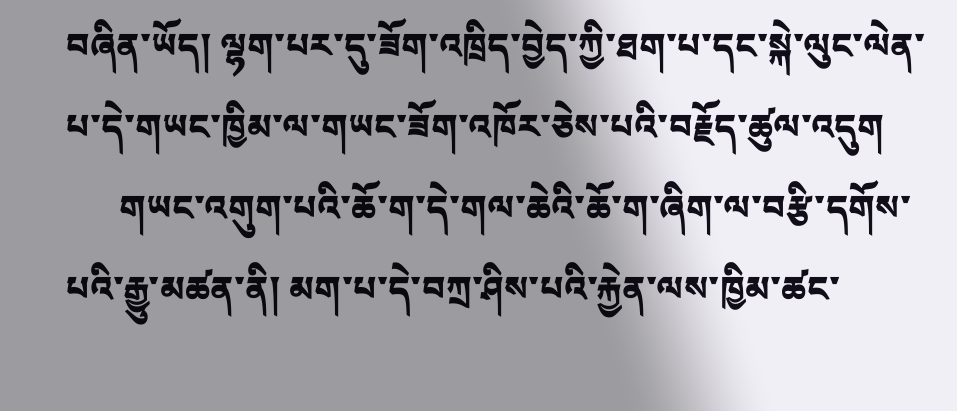བཞིན་ཡོད། ལྷག་པར་དུ་ཟོག་འཁྲིད་བྱེད་ཀྱི་ཐག་པ་དང་སྐེ་ལུང་ལེན་པ་དེ་གཡང་ཁྱིམ་ལ་གཡང་ཟོག་འཁོར་ཅེས་པའི་བརྗོད་ཚུལ་འདུག
      གཡང་འགུག་པའི་ཆོ་ག་དེ་གལ་ཆེའི་ཆོ་ག་ཞིག་ལ་བརྩི་དགོས་པའི་རྒྱུ་མཚན་ནི། མག་པ་དེ་བཀྲ་ཤིས་པའི་རྐྱེན་ལས་ཁྱིམ་ཚང་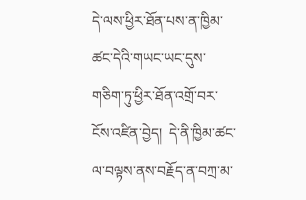དེ་ལས་ཕྱིར་ཐོན་པས་ན་ཁྱིམ་ཚང་དེའི་གཡང་ཡང་དུས་གཅིག་ཏུ་ཕྱིར་ཐོན་འགྲོ་བར་ངོས་འཛིན་བྱེད།  དེ་ནི་ཁྱིམ་ཚང་ལ་བལྟས་ནས་བརྗོད་ན་བཀྲ་མ་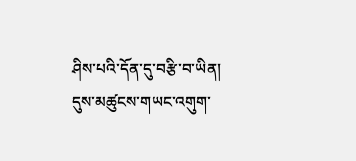ཤིས་པའི་དོན་དུ་བརྩི་བ་ཡིན།  དུས་མཚུངས་གཡང་འགུག་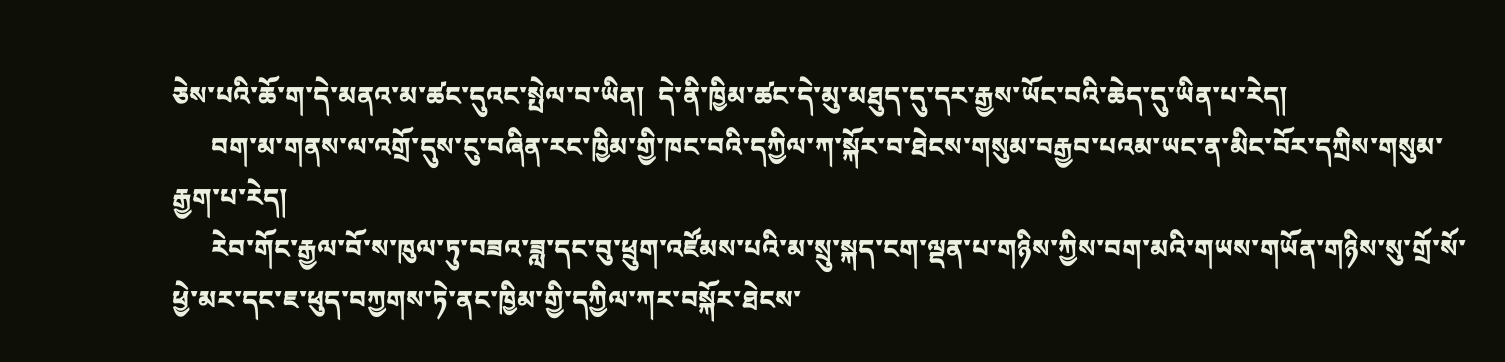ཅེས་པའི་ཆོ་ག་དེ་མནའ་མ་ཚང་དུའང་སྤེལ་བ་ཡིན།  དེ་ནི་ཁྱིམ་ཚང་དེ་མུ་མཐུད་དུ་དར་རྒྱས་ཡོང་བའི་ཆེད་དུ་ཡིན་པ་རེད།
      བག་མ་གནས་ལ་འགྲོ་དུས་ངུ་བཞིན་རང་ཁྱིམ་གྱི་ཁང་བའི་དཀྱིལ་ཀ་སྐོར་བ་ཐེངས་གསུམ་བརྒྱབ་པའམ་ཡང་ན་མིང་བོར་དཀྲིས་གསུམ་རྒྱག་པ་རེད།
      རེབ་གོང་རྒྱལ་བོ་ས་ཁུལ་ཏུ་བཟའ་ཟླ་དང་བུ་ཕྲུག་འཛོམས་པའི་མ་སྲུ་སྐད་ངག་ལྡན་པ་གཉིས་ཀྱིས་བག་མའི་གཡས་གཡོན་གཉིས་སུ་གྲོ་སོ་ཕྱེ་མར་དང་ཇ་ཕུད་བཀྱགས་ཏེ་ནང་ཁྱིམ་གྱི་དཀྱིལ་ཀར་བསྐོར་ཐེངས་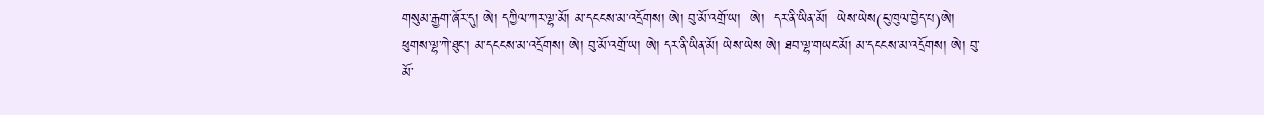གསུམ་རྒྱག་ཞོར་དུ། ཨེ། དཀྱིལ་ཀར་ལྷ་མོ། མ་དངངས་མ་འདྲོགས། ཨེ། བུ་མོ་འགྲོ་ཡ།  ཨེ།  དར་ནི་ཡིན་མོ།  ཡེས་ཡེས(ངུ་ཁུལ་བྱེད་པ)ཨེ། ཕུགས་ལྷ་ཀེ་ཐུང་། མ་དངངས་མ་འདྲོགས། ཨེ། བུ་མོ་འགྲོ་ཡ། ཨེ། དར་ནི་ཡིན་མོ། ཡེས་ཡེས ཨེ། ཐབ་ལྷ་གཡང་མོ། མ་དངངས་མ་འདྲོགས། ཨེ། བུ་མོ་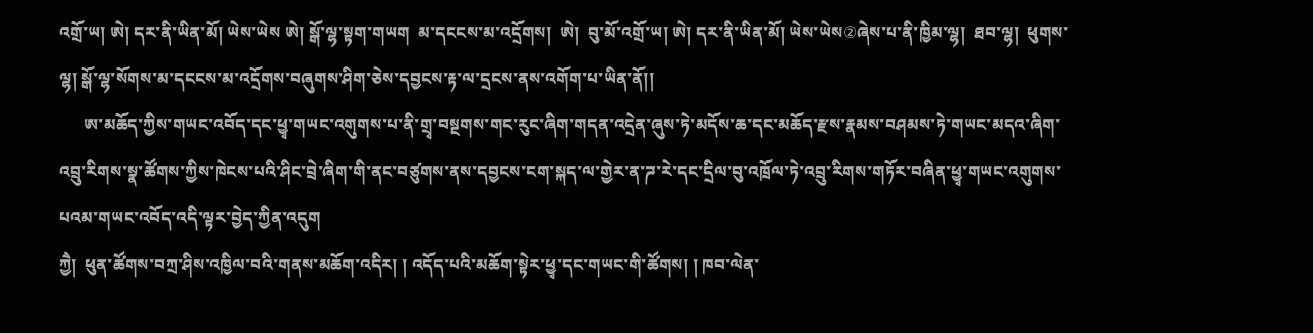འགྲོ་ཡ། ཨེ། དར་ནི་ཡིན་མོ། ཡེས་ཡེས ཨེ། སྒོ་ལྷ་སྟག་གཡག  མ་དངངས་མ་འདྲོགས།  ཨེ།  བུ་མོ་འགྲོ་ཡ། ཨེ། དར་ནི་ཡིན་མོ། ཡེས་ཡེས②ཞེས་པ་ནི་ཁྱིམ་ལྷ།  ཐབ་ལྷ།  ཕུགས་ལྷ། སྒོ་ལྷ་སོགས་མ་དངངས་མ་འདྲོགས་བཞུགས་ཤིག་ཅེས་དབྱངས་རྟ་ལ་དྲངས་ནས་འགོག་པ་ཡིན་ནོ།།
      ཨ་མཆོད་ཀྱིས་གཡང་འབོད་དང་ཕྱྭ་གཡང་འགུགས་པ་ནི་གྲྭ་བསྔགས་གང་རུང་ཞིག་གདན་འདྲེན་ཞུས་ཏེ་མདོས་ཆ་དང་མཆོད་རྫས་རྣམས་བཤམས་ཏེ་གཡང་མདའ་ཞིག་འབྲུ་རིགས་སྣ་ཚོགས་ཀྱིས་ཁེངས་པའི་ཤིང་བྲེ་ཞིག་གི་ནང་བཙུགས་ནས་དབྱངས་ངག་སྐད་ལ་གྱེར་ན་ཌ་རེ་དང་དྲིལ་བུ་འཁྲོལ་ཏེ་འབྲུ་རིགས་གཏོར་བཞིན་ཕྱྭ་གཡང་འགུགས་པའམ་གཡང་འབོད་འདི་ལྟར་བྱེད་ཀྱིན་འདུག
ཀྱཻ།  ཕུན་ཚོགས་བཀྲ་ཤིས་འཁྱིལ་བའི་གནས་མཆོག་འདིར། ། འདོད་པའི་མཆོག་སྟེར་ཕྱྭ་དང་གཡང་གི་ཚོགས། ། ཁབ་ལེན་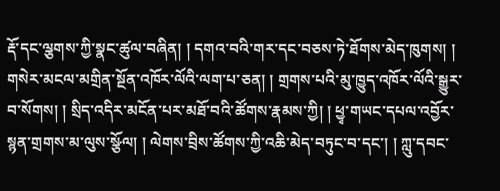རྡོ་དང་ལྕགས་ཀྱི་སྣང་ཚུལ་བཞིན། ། དགའ་བའི་གར་དང་བཅས་ཏེ་ཐོགས་མེད་ཁུགས། ། གསེར་མངལ་མགྲིན་སྔོན་འཁོར་ལོའི་ལག་པ་ཅན། ། གྲགས་པའི་མུ་ཁྱུད་འཁོར་ལོའི་སྒྱུར་བ་སོགས། ། སྲིད་འདིར་མངོན་པར་མཐོ་བའི་ཚོགས་རྣམས་ཀྱི། ། ཕྱྭ་གཡང་དཔལ་འབྱོར་སྙན་གྲགས་མ་ལུས་སྩོལ། ། ལེགས་བྲིས་ཚོགས་ཀྱི་འཆི་མེད་བཏུང་བ་དང་། ། ཀླུ་དབང་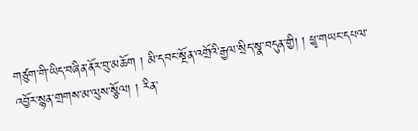གཙུག་གི་ཡིད་བཞིན་ནོར་བུ་མཆོག ། མི་དབང་སྔོན་འགྲོའི་རྒྱལ་སྲིད་སྣ་བདུན་གྱི། ། ཕྱྭ་གཡང་དཔལ་འབྱོར་སྙན་གྲགས་མ་ལུས་སྩོལ། ། རིན་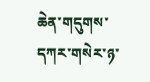ཆེན་གདུགས་དཀར་གསེར་ཉ་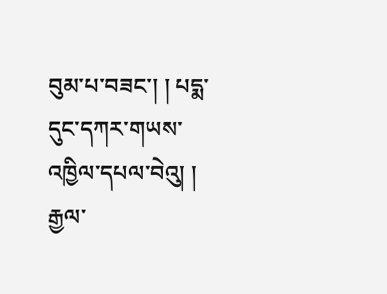བུམ་པ་བཟང་། ། པདྨ་དུང་དཀར་གཡས་འཁྱིལ་དཔལ་བེའུ། ། རྒྱལ་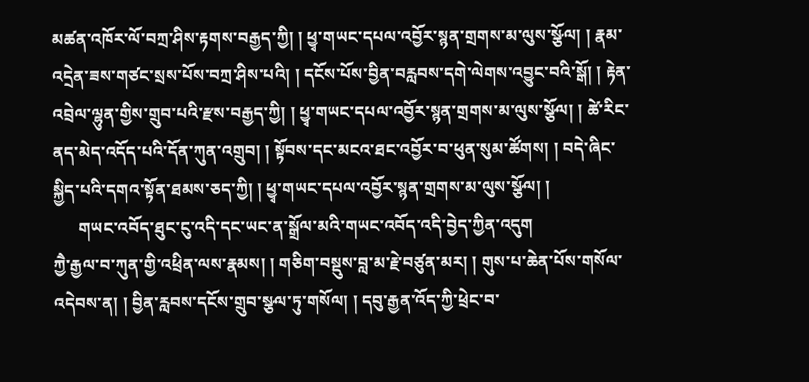མཚན་འཁོར་ལོ་བཀྲ་ཤིས་རྟགས་བརྒྱད་ཀྱི། ། ཕྱྭ་གཡང་དཔལ་འབྱོར་སྙན་གྲགས་མ་ལུས་སྩོལ། ། རྣམ་འདྲེན་ཟས་གཙང་སྲས་པོས་བཀྲ་ཤིས་པའི། ། དངོས་པོས་བྱིན་བརླབས་དགེ་ལེགས་འབྱུང་བའི་སྒོ། ། རྟེན་འབྲེལ་ལྷུན་གྱིས་གྲུབ་པའི་རྫས་བརྒྱད་ཀྱི། ། ཕྱྭ་གཡང་དཔལ་འབྱོར་སྙན་གྲགས་མ་ལུས་སྩོལ། ། ཚེ་རིང་ནད་མེད་འདོད་པའི་དོན་ཀུན་འགྲུབ། ། སྟོབས་དང་མངའ་ཐང་འབྱོར་བ་ཕུན་སུམ་ཚོགས། ། བདེ་ཞིང་སྐྱིད་པའི་དགའ་སྟོན་ཐམས་ཅད་ཀྱི། ། ཕྱྭ་གཡང་དཔལ་འབྱོར་སྙན་གྲགས་མ་ལུས་སྩོལ། །
      གཡང་འབོད་ཐུང་ངུ་འདི་དང་ཡང་ན་སྒྲོལ་མའི་གཡང་འབོད་འདི་བྱེད་ཀྱིན་འདུག
ཀྱཻ་རྒྱལ་བ་ཀུན་གྱི་འཕྲིན་ལས་རྣམས། ། གཅིག་བསྡུས་བླ་མ་རྗེ་བཙུན་མར། ། གུས་པ་ཆེན་པོས་གསོལ་འདེབས་ན། ། བྱིན་རླབས་དངོས་གྲུབ་སྩལ་ཏུ་གསོལ། ། དབུ་རྒྱན་འོད་ཀྱི་ཕྲེང་བ་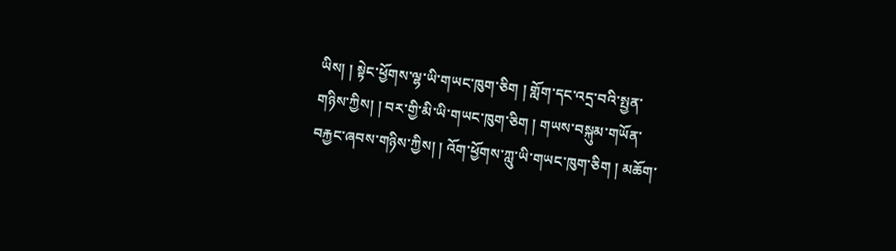ཡིས། ། སྟེང་ཕྱོགས་ལྷ་ཡི་གཡང་ཁུག་ཅིག ། གློག་དང་འདྲ་བའི་སྤྱན་གཉིས་ཀྱིས། ། བར་གྱི་མི་ཡི་གཡང་ཁུག་ཅིག ། གཡས་བསྐུམ་གཡོན་བརྐྱང་ཞབས་གཉིས་ཀྱིས། ། འོག་ཕྱོགས་ཀླུ་ཡི་གཡང་ཁུག་ཅིག ། མཆོག་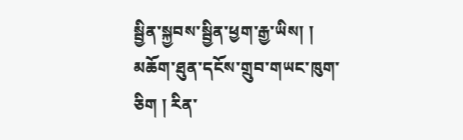སྦྱིན་སྐྱབས་སྦྱིན་ཕྱག་རྒྱ་ཡིས། ། མཆོག་ཐུན་དངོས་གྲུབ་གཡང་ཁུག་ཅིག ། རིན་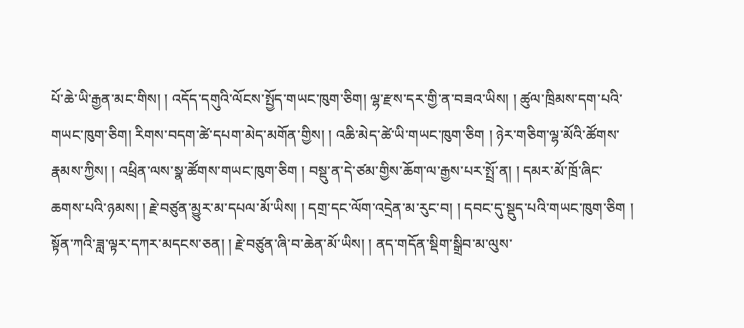པོ་ཆེ་ཡི་རྒྱན་མང་གིས། ། འདོད་དགུའི་ལོངས་སྤྱོད་གཡང་ཁུག་ཅིག། ལྷ་རྫས་དར་གྱི་ན་བཟའ་ཡིས། ། ཚུལ་ཁྲིམས་དག་པའི་གཡང་ཁུག་ཅིག། རིགས་བདག་ཚེ་དཔག་མེད་མགོན་གྱིས། ། འཆི་མེད་ཚེ་ཡི་གཡང་ཁུག་ཅིག ། ཉེར་གཅིག་ལྷ་མོའི་ཚོགས་རྣམས་ཀྱིས། ། འཕྲིན་ལས་སྣ་ཚོགས་གཡང་ཁུག་ཅིག ། བསྡུ་ན་དེ་ཙམ་གྱིས་ཆོག་ལ་རྒྱས་པར་སྤྲོ་ན། ། དམར་མོ་ཁྲོ་ཞིང་ཆགས་པའི་ཉམས། ། རྗེ་བཙུན་མྱུར་མ་དཔལ་མོ་ཡིས། ། དགྲ་དང་ལོག་འདྲེན་མ་རུང་བ། ། དབང་དུ་སྡུད་པའི་གཡང་ཁུག་ཅིག ། སྟོན་ཀའི་ཟླ་ལྟར་དཀར་མདངས་ཅན། ། རྗེ་བཙུན་ཞི་བ་ཆེན་མོ་ཡིས། ། ནད་གདོན་སྡིག་སྒྲིབ་མ་ལུས་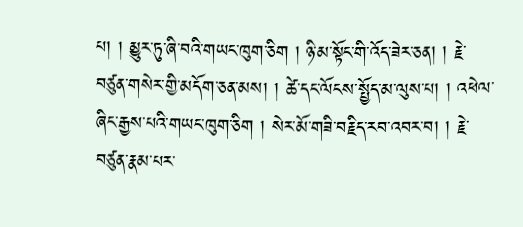པ། ། མྱུར་ཏུ་ཞི་བའི་གཡང་ཁུག་ཅིག ། ཉི་མ་སྟོང་གི་འོད་ཟེར་ཅན། ། རྗེ་བཙུན་གསེར་གྱི་མདོག་ཅན་མས། ། ཚེ་དང་ལོངས་སྤྱོད་མ་ལུས་པ། ། འཕེལ་ཞིང་རྒྱས་པའི་གཡང་ཁུག་ཅིག ། སེར་མོ་གཟི་བརྗིད་རབ་འབར་བ། ། རྗེ་བཙུན་རྣམ་པར་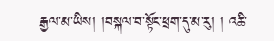རྒྱལ་མ་ཡིས། །བསྐལ་བ་སྟོང་ཕྲག་དུ་མ་རུ། ། འཆི་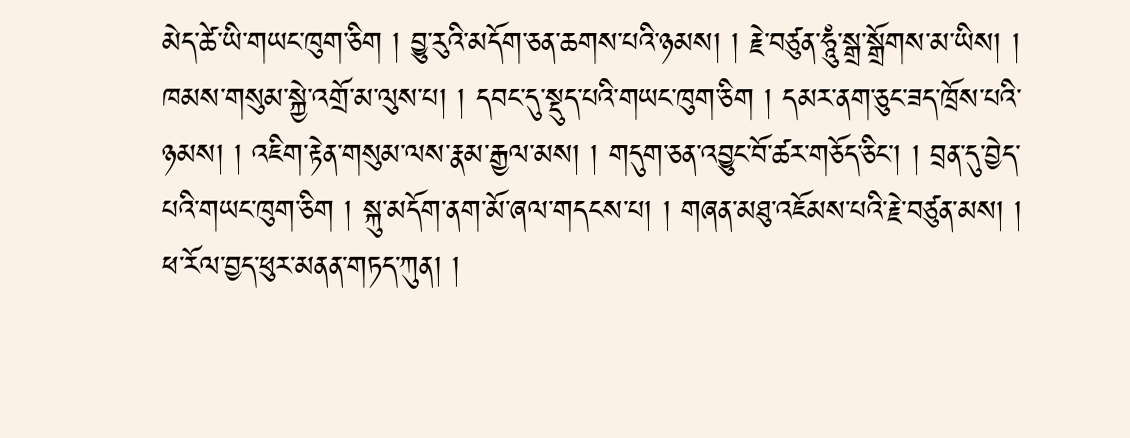མེད་ཚེ་ཡི་གཡང་ཁུག་ཅིག ། བྱུ་རུའི་མདོག་ཅན་ཆགས་པའི་ཉམས། ། རྗེ་བཙུན་ཧཱུཾ་སྒྲ་སྒྲོགས་མ་ཡིས། ། ཁམས་གསུམ་སྐྱེ་འགྲོ་མ་ལུས་པ། ། དབང་དུ་སྡུད་པའི་གཡང་ཁུག་ཅིག ། དམར་ནག་ཅུང་ཟད་ཁྲོས་པའི་ཉམས། ། འཇིག་རྟེན་གསུམ་ལས་རྣམ་རྒྱལ་མས། ། གདུག་ཅན་འབྱུང་བོ་ཚར་གཅོད་ཅིང་། ། བྲན་དུ་བྱེད་པའི་གཡང་ཁུག་ཅིག ། སྐུ་མདོག་ནག་མོ་ཞལ་གདངས་པ། ། གཞན་མཐུ་འཇོམས་པའི་རྗེ་བཙུན་མས། ། ཕ་རོལ་བྱད་ཕུར་མནན་གཏད་ཀུན། །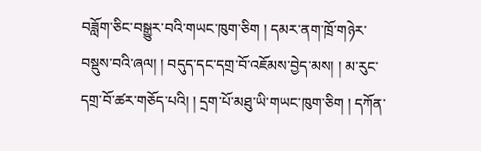བཟློག་ཅིང་བསྒྱུར་བའི་གཡང་ཁུག་ཅིག ། དམར་ནག་ཁྲོ་གཉེར་བསྡུས་བའི་ཞལ། ། བདུད་དང་དགྲ་བོ་འཇོམས་བྱེད་མས། ། མ་རུང་དགྲ་བོ་ཚར་གཅོད་པའི། ། དྲག་པོ་མཐུ་ཡི་གཡང་ཁུག་ཅིག ། དཀོན་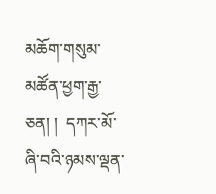མཆོག་གསུམ་མཚོན་ཕྱག་རྒྱ་ཅན། །  དཀར་མོ་ཞི་བའི་ཉམས་ལྡན་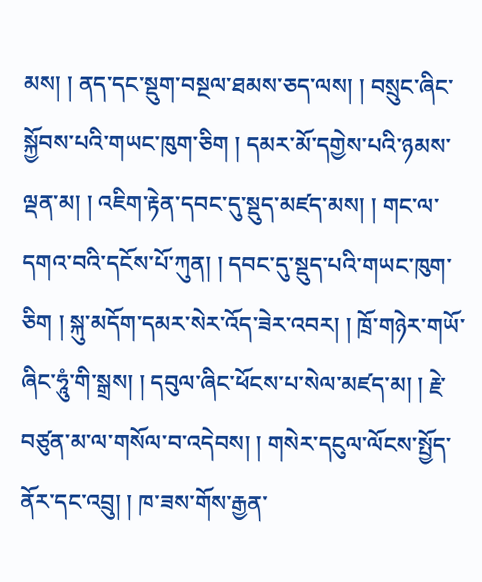མས། ། ནད་དང་སྡུག་བསྔལ་ཐམས་ཅད་ལས། ། བསྲུང་ཞིང་སྐྱོབས་པའི་གཡང་ཁུག་ཅིག ། དམར་མོ་དགྱེས་པའི་ཉམས་ལྡན་མ། ། འཇིག་རྟེན་དབང་དུ་སྡུད་མཛད་མས། ། གང་ལ་དགའ་བའི་དངོས་པོ་ཀུན། ། དབང་དུ་སྡུད་པའི་གཡང་ཁུག་ཅིག ། སྐུ་མདོག་དམར་སེར་འོད་ཟེར་འབར། ། ཁྲོ་གཉེར་གཡོ་ཞིང་ཧཱུཾ་གི་སྒྲས། ། དབུལ་ཞིང་ཕོངས་པ་སེལ་མཛད་མ། ། རྗེ་བཙུན་མ་ལ་གསོལ་བ་འདེབས། ། གསེར་དངུལ་ལོངས་སྤྱོད་ནོར་དང་འབྲུ། ། ཁ་ཟས་གོས་རྒྱན་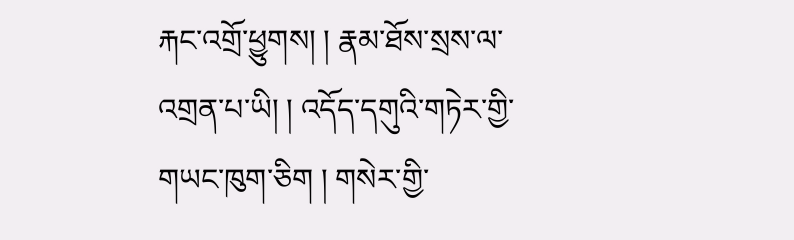རྐང་འགྲོ་ཕྱུགས། ། རྣམ་ཐོས་སྲས་ལ་འགྲན་པ་ཡི། ། འདོད་དགུའི་གཏེར་གྱི་གཡང་ཁུག་ཅིག ། གསེར་གྱི་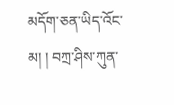མདོག་ཅན་ཡིད་འོང་མ། ། བཀྲ་ཤིས་ཀུན་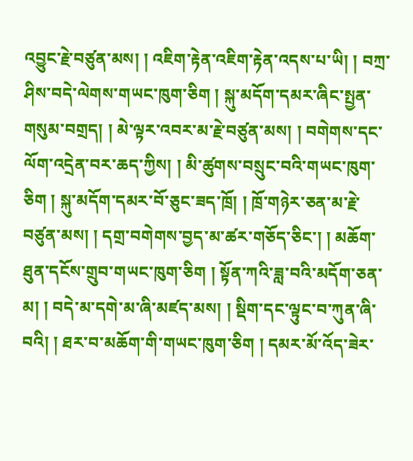འབྱུང་རྗེ་བཙུན་མས། ། འཇིག་རྟེན་འཇིག་རྟེན་འདས་པ་ཡི། ། བཀྲ་ཤིས་བདེ་ལེགས་གཡང་ཁུག་ཅིག ། སྐུ་མདོག་དམར་ཞིང་སྤྱན་གསུམ་བགྲད། ། མེ་ལྟར་འབར་མ་རྗེ་བཙུན་མས། ། བགེགས་དང་ལོག་འདྲེན་བར་ཆད་ཀྱིས། ། མི་ཚུགས་བསྲུང་བའི་གཡང་ཁུག་ཅིག ། སྐུ་མདོག་དམར་བོ་ཅུང་ཟད་ཁྲོ། ། ཁྲོ་གཉེར་ཅན་མ་རྗེ་བཙུན་མས། ། དགྲ་བགེགས་བྱད་མ་ཚར་གཅོད་ཅིང་། ། མཆོག་ཐུན་དངོས་གྲུབ་གཡང་ཁུག་ཅིག ། སྟོན་ཀའི་ཟླ་བའི་མདོག་ཅན་མ། ། བདེ་མ་དགེ་མ་ཞི་མཛད་མས། ། སྡིག་དང་ལྟུང་བ་ཀུན་ཞི་བའི། ། ཐར་བ་མཆོག་གི་གཡང་ཁུག་ཅིག ། དམར་མོ་འོད་ཟེར་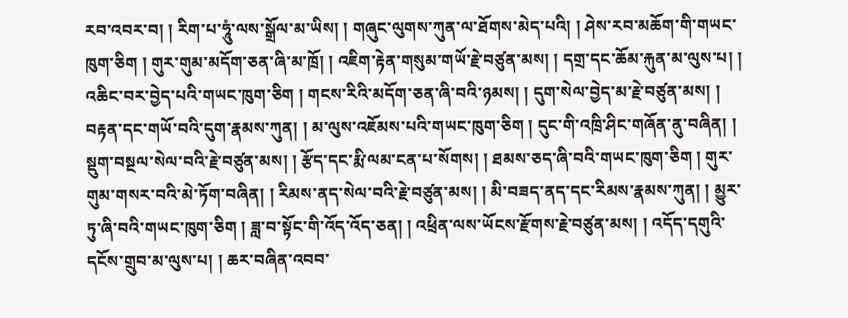རབ་འབར་བ། ། རིག་པ་ཧཱུཾ་ལས་སྒྲོལ་མ་ཡིས། ། གཞུང་ལུགས་ཀུན་ལ་ཐོགས་མེད་པའི། ། ཤེས་རབ་མཆོག་གི་གཡང་ཁུག་ཅིག ། གུར་གུམ་མདོག་ཅན་ཞི་མ་ཁྲོ། ། འཇིག་རྟེན་གསུམ་གཡོ་རྗེ་བཙུན་མས། ། དགྲ་དང་ཆོམ་རྐུན་མ་ལུས་པ། ། འཆིང་བར་བྱེད་པའི་གཡང་ཁུག་ཅིག ། གངས་རིའི་མདོག་ཅན་ཞི་བའི་ཉམས། ། དུག་སེལ་བྱེད་མ་རྗེ་བཙུན་མས། ། བརྟན་དང་གཡོ་བའི་དུག་རྣམས་ཀུན། ། མ་ལུས་འཇོམས་པའི་གཡང་ཁུག་ཅིག ། དུང་གི་འཁྲི་ཤིང་གཞོན་ནུ་བཞིན། ། སྡུག་བསྔལ་སེལ་བའི་རྗེ་བཙུན་མས། ། རྩོད་དང་རྨི་ལམ་ངན་པ་སོགས། ། ཐམས་ཅད་ཞི་བའི་གཡང་ཁུག་ཅིག ། གུར་གུམ་གསར་བའི་མེ་ཏོག་བཞིན། ། རིམས་ནད་སེལ་བའི་རྗེ་བཙུན་མས། ། མི་བཟད་ནད་དང་རིམས་རྣམས་ཀུན། ། མྱུར་ཏུ་ཞི་བའི་གཡང་ཁུག་ཅིག ། ཟླ་བ་སྟོང་གི་འོད་འོད་ཅན། ། འཕྲིན་ལས་ཡོངས་རྫོགས་རྗེ་བཙུན་མས། ། འདོད་དགུའི་དངོས་གྲུབ་མ་ལུས་པ། ། ཆར་བཞིན་འབབ་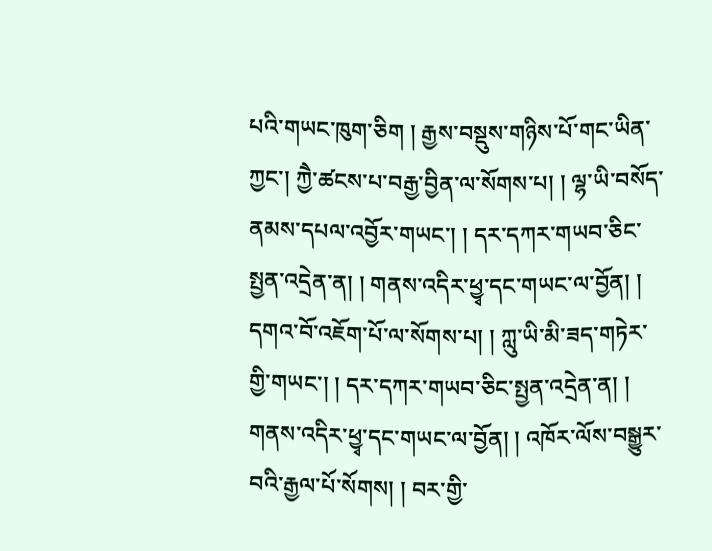པའི་གཡང་ཁུག་ཅིག ། རྒྱས་བསྡུས་གཉིས་པོ་གང་ཡིན་ཀྱང་། ཀྱཻ་ཚངས་པ་བརྒྱ་བྱིན་ལ་སོགས་པ། ། ལྷ་ཡི་བསོད་ནམས་དཔལ་འབྱོར་གཡང་། ། དར་དཀར་གཡབ་ཅིང་སྤྱན་འདྲེན་ན། ། གནས་འདིར་ཕྱྭ་དང་གཡང་ལ་བྱོན། ། དགའ་བོ་འཇོག་པོ་ལ་སོགས་པ། ། ཀླུ་ཡི་མི་ཟད་གཏེར་གྱི་གཡང་། ། དར་དཀར་གཡབ་ཅིང་སྤྱན་འདྲེན་ན། ། གནས་འདིར་ཕྱྭ་དང་གཡང་ལ་བྱོན། ། འཁོར་ལོས་བསྒྱུར་བའི་རྒྱལ་པོ་སོགས། ། བར་གྱི་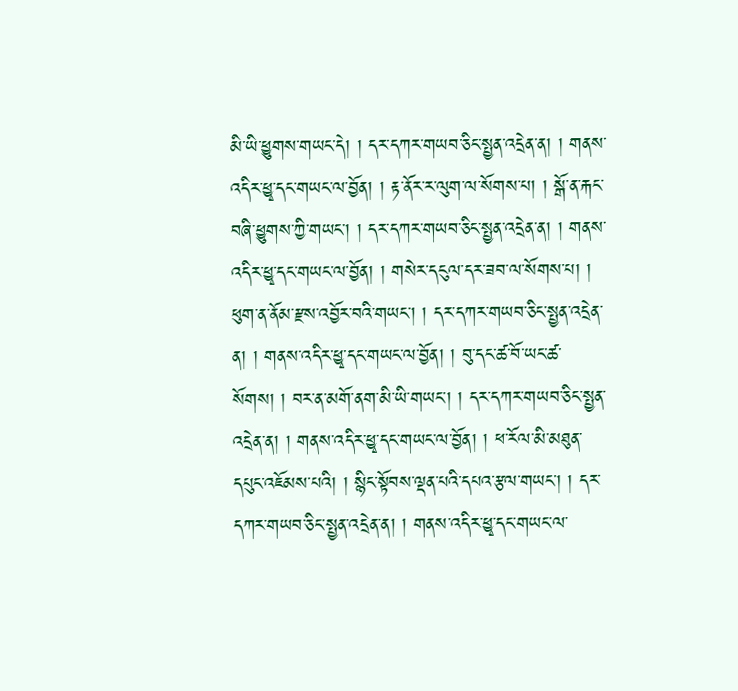མི་ཡི་ཕྱུགས་གཡང་དེ། ། དར་དཀར་གཡབ་ཅིང་སྤྱན་འདྲེན་ན། ། གནས་འདིར་ཕྱྭ་དང་གཡང་ལ་བྱོན། ། རྟ་ནོར་ར་ལུག་ལ་སོགས་པ། ། སྒོ་ན་རྐང་བཞི་ཕྱུགས་ཀྱི་གཡང་། ། དར་དཀར་གཡབ་ཅིང་སྤྱན་འདྲེན་ན། ། གནས་འདིར་ཕྱྭ་དང་གཡང་ལ་བྱོན། ། གསེར་དངུལ་དར་ཟབ་ལ་སོགས་པ། ། ཕུག་ན་ནོམ་རྫས་འབྱོར་བའི་གཡང་། ། དར་དཀར་གཡབ་ཅིང་སྤྱན་འདྲེན་ན། ། གནས་འདིར་ཕྱྭ་དང་གཡང་ལ་བྱོན། ། བུ་དང་ཚ་བོ་ཡང་ཚ་སོགས། ། བར་ན་མགོ་ནག་མི་ཡི་གཡང་། ། དར་དཀར་གཡབ་ཅིང་སྤྱན་འདྲེན་ན། ། གནས་འདིར་ཕྱྭ་དང་གཡང་ལ་བྱོན། ། ཕ་རོལ་མི་མཐུན་དཔུང་འཇོམས་པའི། ། སྙིང་སྟོབས་ལྡན་པའི་དཔའ་རྩལ་གཡང་། ། དར་དཀར་གཡབ་ཅིང་སྤྱན་འདྲེན་ན། ། གནས་འདིར་ཕྱྭ་དང་གཡང་ལ་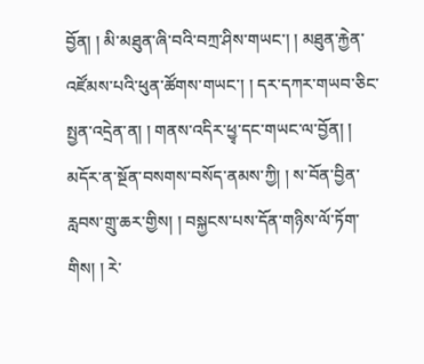བྱོན། ། མི་མཐུན་ཞི་བའི་བཀྲ་ཤིས་གཡང་། ། མཐུན་རྐྱེན་འཛོམས་པའི་ཕུན་ཚོགས་གཡང་། ། དར་དཀར་གཡབ་ཅིང་སྤྱན་འདྲེན་ན། ། གནས་འདིར་ཕྱྭ་དང་གཡང་ལ་བྱོན། ། མདོར་ན་སྔོན་བསགས་བསོད་ནམས་ཀྱི། ། ས་བོན་བྱིན་རླབས་གྲུ་ཆར་གྱིས། ། བསྐྱངས་པས་དོན་གཉིས་ལོ་ཏོག་གིས། ། རེ་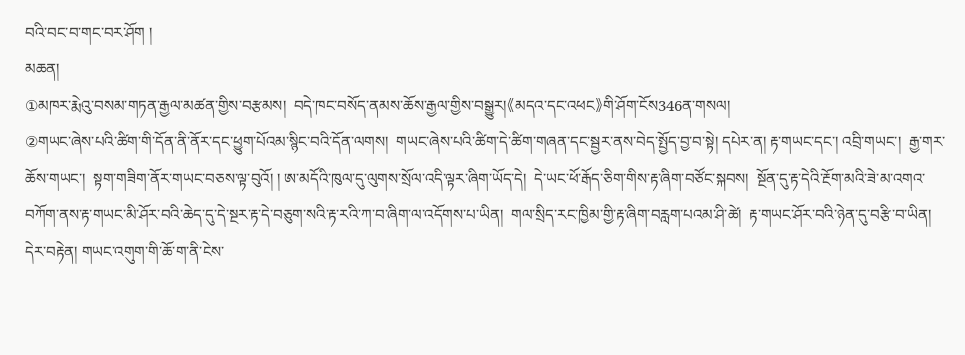བའི་བང་བ་གང་བར་ཤོག །
མཆན།
①མཁར་རྨེའུ་བསམ་གཏན་རྒྱལ་མཚན་གྱིས་བརྩམས།  བདེ་ཁང་བསོད་ནམས་ཆོས་རྒྱལ་གྱིས་བསྒྱུར།《མདའ་དང་འཕང》གི་ཤོག་ངོས346ན་གསལ།
②གཡང་ཞེས་པའི་ཚིག་གི་དོན་ནི་ནོར་དང་ཕྱུག་པོའམ་སྙིང་བའི་དོན་ལགས།  གཡང་ཞེས་པའི་ཚིག་དེ་ཚིག་གཞན་དང་སྦྱར་ནས་བེད་སྤྱོད་བྱ་བ་སྟེ། དཔེར་ན། རྟ་གཡང་དང་། འབྲི་གཡང་།  རྒྱ་གར་ཆོས་གཡང་།  སྟག་གཟིག་ནོར་གཡང་བཅས་ལྟ་བུའོ། ། ཨ་མདོའི་ཁུལ་དུ་ལུགས་སྲོལ་འདི་ལྟར་ཞིག་ཡོད་དེ།  དེ་ཡང་ཕོ་རྒོད་ཅིག་གིས་རྟ་ཞིག་བཙོང་སྐབས།  སྔོན་དུ་རྟ་དེའི་རྔོག་མའི་ཟེ་མ་འགའ་བཀོག་ནས་རྟ་གཡང་མི་ཤོར་བའི་ཆེད་དུ་དེ་སྔར་རྟ་དེ་བཅུག་སའི་རྟ་རའི་ཀ་བ་ཞིག་ལ་འདོགས་པ་ཡིན།  གལ་སྲིད་རང་ཁྱིམ་གྱི་རྟ་ཞིག་བརླག་པའམ་ཤི་ཚེ།  རྟ་གཡང་ཤོར་བའི་ཉེན་དུ་བརྩི་བ་ཡིན།  དེར་བརྟེན། གཡང་འགུག་གི་ཆོ་ག་ནི་ངེས་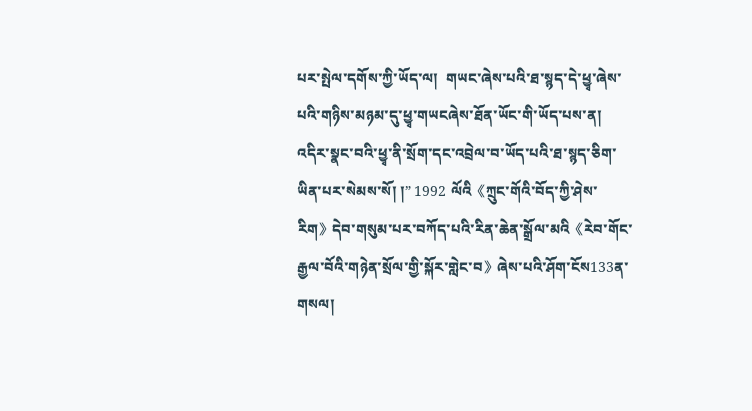པར་སྤེལ་དགོས་ཀྱི་ཡོད་ལ།  གཡང་ཞེས་པའི་ཐ་སྙད་དེ་ཕྱྭ་ཞེས་པའི་གཉིས་མཉམ་དུ་ཕྱྭ་གཡངཞེས་ཐོན་ཡོང་གི་ཡོད་པས་ན། འདིར་སྣང་བའི་ཕྱྭ་ནི་སྲོག་དང་འབྲེལ་བ་ཡོད་པའི་ཐ་སྙད་ཅིག་ཡིན་པར་སེམས་སོ། །” 1992 ལོའི《ཀྲུང་གོའི་བོད་ཀྱི་ཤེས་རིག》དེབ་གསུམ་པར་བཀོད་པའི་རིན་ཆེན་སྒྲོལ་མའི《རེབ་གོང་རྒྱལ་བོའི་གཉེན་སྲོལ་གྱི་སྐོར་གླེང་བ》ཞེས་པའི་ཤོག་ངོས133ན་གསལ།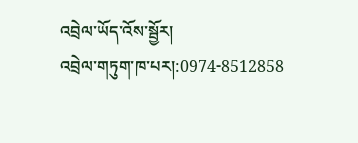འབྲེལ་ཡོད་འོས་སྦྱོར།
འབྲེལ་གཏུག་ཁ་པར།:0974-8512858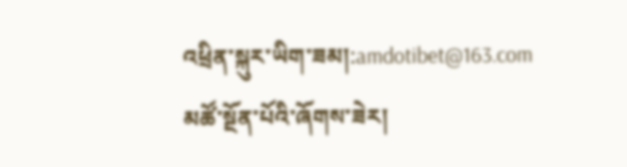འཕྲིན་སྐུར་ཡིག་ཟམ།:amdotibet@163.com
མཚོ་སྔོན་པོའི་ཞོགས་ཟེར།